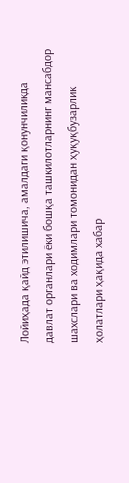Лойиҳада қайд этилишича, амалдаги қонунчиликда давлат органлари ёки бошқа ташкилотларнинг мансабдор шахслари ва ходимлари томонидан ҳуқуқбузарлик ҳолатлари ҳақида хабар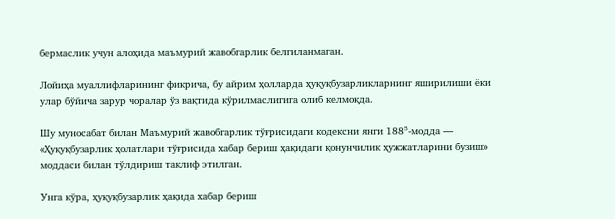бермаслик учун алоҳида маъмурий жавобгарлик белгиланмаган.

Лойиҳа муаллифларининг фикрича, бу айрим ҳолларда ҳуқуқбузарликларнинг яширилиши ёки улар бўйича зарур чоралар ўз вақтида кўрилмаслигига олиб келмоқда.

Шу муносабат билан Маъмурий жавобгарлик тўғрисидаги кодексни янги 188⁵-модда — «Ҳуқуқбузарлик ҳолатлари тўғрисида хабар бериш ҳақидаги қонунчилик ҳужжатларини бузиш» моддаси билан тўлдириш таклиф этилган.

Унга кўра, ҳуқуқбузарлик ҳақида хабар бериш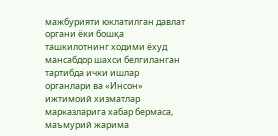мажбурияти юклатилган давлат органи ёки бошқа ташкилотнинг ходими ёхуд мансабдор шахси белгиланган тартибда ички ишлар органлари ва «Инсон» ижтимоий хизматлар марказларига хабар бермаса, маъмурий жарима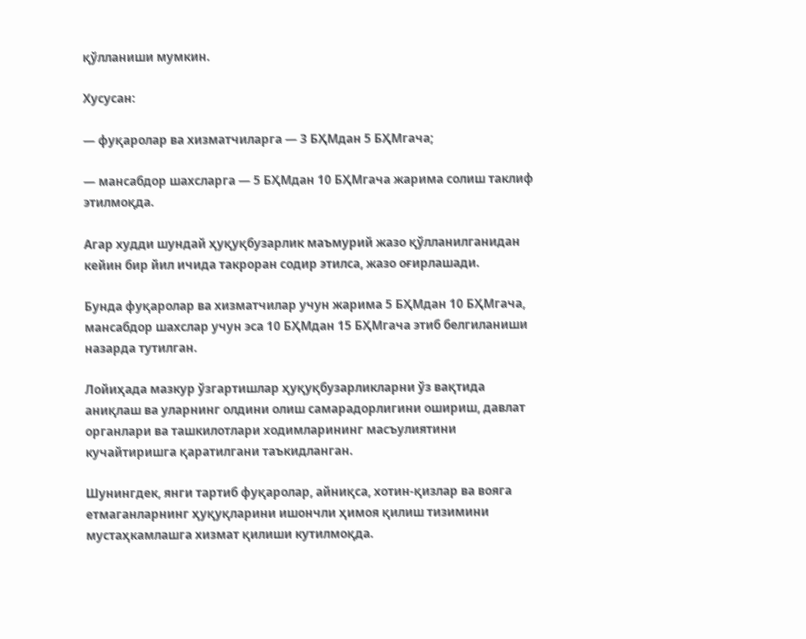қўлланиши мумкин.

Хусусан:

— фуқаролар ва хизматчиларга — 3 БҲМдан 5 БҲМгача;

— мансабдор шахсларга — 5 БҲМдан 10 БҲМгача жарима солиш таклиф этилмоқда.

Агар худди шундай ҳуқуқбузарлик маъмурий жазо қўлланилганидан кейин бир йил ичида такроран содир этилса, жазо оғирлашади.

Бунда фуқаролар ва хизматчилар учун жарима 5 БҲМдан 10 БҲМгача, мансабдор шахслар учун эса 10 БҲМдан 15 БҲМгача этиб белгиланиши назарда тутилган.

Лойиҳада мазкур ўзгартишлар ҳуқуқбузарликларни ўз вақтида аниқлаш ва уларнинг олдини олиш самарадорлигини ошириш, давлат органлари ва ташкилотлари ходимларининг масъулиятини кучайтиришга қаратилгани таъкидланган.

Шунингдек, янги тартиб фуқаролар, айниқса, хотин-қизлар ва вояга етмаганларнинг ҳуқуқларини ишончли ҳимоя қилиш тизимини мустаҳкамлашга хизмат қилиши кутилмоқда.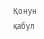Қонун қабул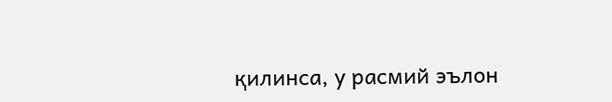қилинса, у расмий эълон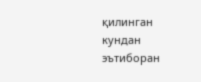қилинган кундан эътиборан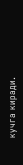кучга киради.